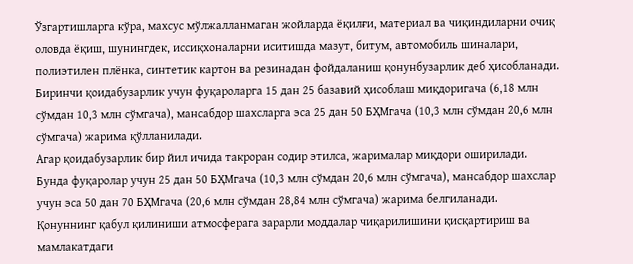Ўзгартишларга кўра, махсус мўлжалланмаган жойларда ёқилғи, материал ва чиқиндиларни очиқ оловда ёқиш, шунингдек, иссиқхоналарни иситишда мазут, битум, автомобиль шиналари, полиэтилен плёнка, синтетик картон ва резинадан фойдаланиш қонунбузарлик деб ҳисобланади.
Биринчи қоидабузарлик учун фуқароларга 15 дан 25 базавий ҳисоблаш миқдоригача (6,18 млн сўмдан 10,3 млн сўмгача), мансабдор шахсларга эса 25 дан 50 БҲМгача (10,3 млн сўмдан 20,6 млн сўмгача) жарима қўлланилади.
Агар қоидабузарлик бир йил ичида такроран содир этилса, жарималар миқдори оширилади. Бунда фуқаролар учун 25 дан 50 БҲМгача (10,3 млн сўмдан 20,6 млн сўмгача), мансабдор шахслар учун эса 50 дан 70 БҲМгача (20,6 млн сўмдан 28,84 млн сўмгача) жарима белгиланади.
Қонуннинг қабул қилиниши атмосферага зарарли моддалар чиқарилишини қисқартириш ва мамлакатдаги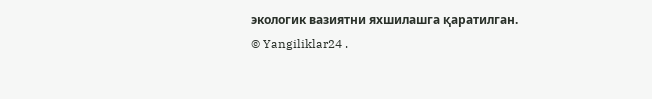экологик вазиятни яхшилашга қаратилган.
© Yangiliklar24 .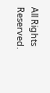All Rights Reserved.